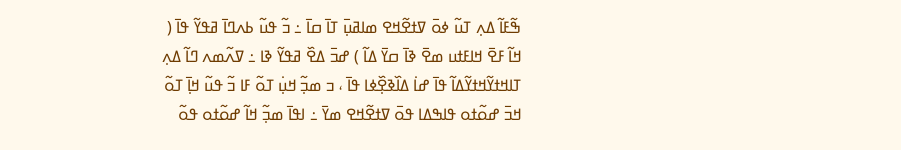ߒ߬ߓߊ߬ ߡߍ߲ ߠߎ߬ ߦߋ߫ ߜߙߐ߬ߞߐ ߘߊߥߎ߲߫ ߠߊ߫ ߛߊ߫ ߸ ߏ߬ ߟߎ߬ ߕߍߣߊ߫ ߥߟߌ߬ ߟߊ߫ ( ߞߊ߬ ߓߐ߫ ߞߊߓߙߎ ߘߐ߫ ߢߊ߫ ߛߌ߫ ߡߊ߬ ) ߝߏ߫ ߡߐ߰ ߥߟߌ߬ ߢߊ ߸ ߜߍ߬ߘߍ ߣߊ߬ ߡߍ߲ ߠߊߞߙߌ߬ߞߙߌ߬ߡߊ߬ ߟߊ߫ ߝߊ߭ ߡߊ߰ߢߐ߲߰ߦߊ ߟߊ߫ ، ߏ ߘߏ߲߬ ߞߎ߲߭ ߠߋ߬ ߓߊ ߏ߬ ߟߎ߬ ߞߊ߲߫ ߠߋ߬ ߞߏ߫ ߝߋ߬ߙߋ ߟߊߒߡߊ ߟߋ߫ ߜߙߐ߬ߞߐ ߘߌ߫ ߸ ߊߟߊ߫ ߘߏ߲߬ ߞߊ߬ ߝߋ߬ߙߋ ߟߋ߬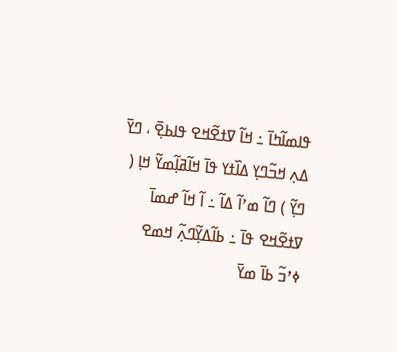ߟߊߘߊ߬ߤߊ߫ ߸ ߞߊ߬ ߜߙߐ߬ߞߐ ߟߊߕߐ߲߫ ، ߣߌ߫ ߡߍ߲ ߞߏ߬ߣߌ߲ ߡߊ߰ߙߌ ߟߊ߫ ߞߊ߬ߥߊ߲߬ߘߌ߬ ߞߊ߲ ( ߣߌ߲߬ ) ߣߊ߬ ߘߴߊ߬ ߡߊ߬ ߸ ߊ߬ ߞߊ߬ ߝߘߊ߫ ߜߙߐ߬ߞߐ ߟߊ߫ ߸ ߕߊ߬ߡߌ߲߬ߣߍ߲߬ ߞߘߐ ߦߴߏ߬ ߕߊ߫ ߘߌ߫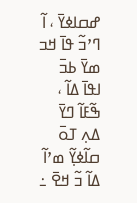ߝߛߊߦߌ߫ ، ߊ߬ ߣߴߏ߬ ߟߊ߫ ߞߏ ߘߌ߫ ߕߏ߫ ߊߟߊ߫ ߡߊ߬ ، ߒ߬ߓߊ߬ ߣߌ߫ ߡߍ߲ ߠߋ߫ ߛߊ߬ߦߌ߲߬ ߘߴߊ߬ ߡߊ߬ ߏ߬ ߞߐ߫ ߸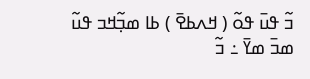ߏ߬ ߟߎ߫ ߟߋ߬ ( ߞߍߕߐ߫ ) ߕߊ ߘߏ߲߬ߞߏ ߟߎ߬ ߘߏ߫ ߘߌ߫ ߸ ߏ߬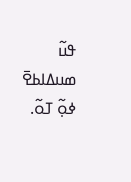ߟߎ߬ ߘߎߡߊߕߐ߫ ߦߋ߲߬ ߠߋ߬.